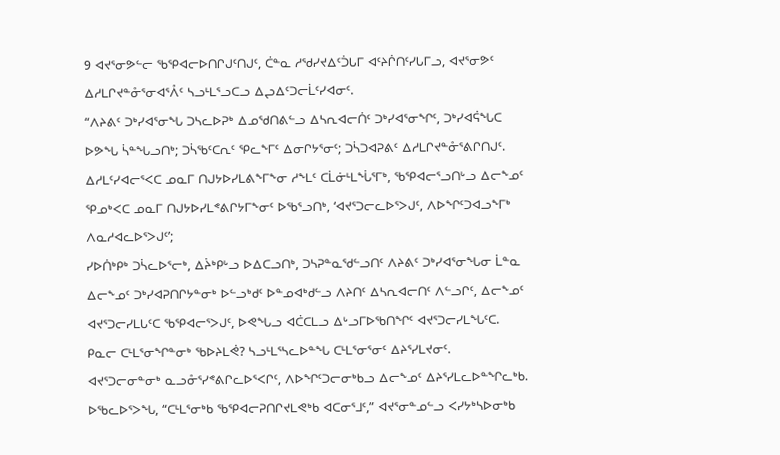9 ᐊᔪᕐᓂᕗᓪᓕ ᖃᕿᐊᓕᐅᑎᒋᒍᑦᑎᒍᑦ, ᑖᓐᓇ ᓱᖁᓯᔪᐃᑦᑑᒐᒥ ᐊᑦᔨᒌᑎᑦᓯᒐᒥᓗ, ᐊᔪᕐᓂᕗᑦ ᐃᓱᒪᒋᔪᓐᓁᕐᓂᐊᕐᐰᑦ ᓴᓗᒻᒪᕐᓗᑕᓗ ᐃᖢᐃᑦᑐᓕᒫᑦᓯᐊᓂᑦ.
“ᐱᔨᕕᑦ ᑐᒃᓯᐊᕐᓂᖓ ᑐᓴᓚᐅᕈᒃ ᐃᓄᖁᑎᕕᓪᓗ ᐃᓴᕆᐊᓕᑏᑦ ᑐᒃᓯᐊᕐᓂᖏᑦ, ᑐᒃᓯᐊᕌᖓᑕ ᐅᕗᖓ ᓵᓐᖓᓗᑎᒃ; ᑐᓵᖃᑦᑕᕆᑦ ᕿᓚᖕᒥᑦ ᐃᓂᒋᔭᕐᓂᑦ; ᑐᓵᑐᐊᕈᕕᑦ ᐃᓱᒪᒋᔪᓐᓁᕐᕕᒋᑎᒍᑦ.
ᐃᓱᒪᑦᓯᐊᓕᕐᐸᑕ ᓄᓇᒥ ᑎᒍᔭᐅᓯᒪᕕᖕᒥᖕᓂ ᓱᖕᒪᑦ ᑕᒫᓃᒻᒪᖔᕐᒥᒃ, ᖃᕿᐊᓕᕐᓗᑎᒡᓗ ᐃᓕᖕᓄᑦ ᕿᓄᒃᐸᑕ ᓄᓇᒥ ᑎᒍᔭᐅᓯᒪᕝᕕᒋᔭᒥᖕᓂᑦ ᐅᖃᕐᓗᑎᒃ, ‘ᐊᔪᕐᑐᓕᓚᐅᕐᐳᒍᑦ, ᐱᐅᖏᑦᑐᐊᓗᖕᒥᒃ ᐱᓇᓱᐊᓚᐅᕐᐳᒍᑦ’;
ᓯᐅᑏᒃᑭᒃ ᑐᓵᓚᐅᕐᓕᒃ, ᐃᔩᒃᑭᒡᓗ ᐅᐃᑕᓗᑎᒃ, ᑐᓴᕈᓐᓇᖁᓪᓗᑎᑦ ᐱᔨᕕᑦ ᑐᒃᓯᐊᕐᓂᖓᓂ ᒫᓐᓇ ᐃᓕᖕᓄᑦ ᑐᒃᓯᐊᕈᑎᒋᔭᓐᓂᒃ ᐅᓪᓗᒃᑯᑦ ᐅᓐᓄᐊᒃᑯᓪᓗ ᐱᔨᑎᑦ ᐃᓴᕆᐊᓕᑎᑦ ᐱᓪᓗᒋᑦ, ᐃᓕᖕᓄᑦ ᐊᔪᕐᑐᓕᓯᒪᒐᑦᑕ ᖃᕿᐊᓕᕐᐳᒍᑦ, ᐅᕙᖓᓗ ᐊᑖᑕᒪᓗ ᐃᒡᓗᒥᐅᖃᑎᖏᑦ ᐊᔪᕐᑐᓕᓯᒪᖓᑦᑕ.
ᑭᓇᓕ ᑕᒻᒪᕐᓂᖏᓐᓂᒃ ᖃᐅᔨᒪᕚ? ᓴᓗᒻᒪᕐᓴᓚᐅᓐᖓ ᑕᒻᒪᕐᓂᕐᓂᑦ ᐃᔨᕐᓯᒪᔪᓂᑦ.
ᐊᔪᕐᑐᓕᓂᓐᓂᒃ ᓇᓗᓁᕐᓯᕝᕕᒋᓚᐅᕐᐸᒋᑦ, ᐱᐅᖏᑦᑐᓕᓂᒃᑲᓗ ᐃᓕᖕᓄᑦ ᐃᔨᕐᓯᒪᓚᐅᓐᖏᓚᒃᑲ. ᐅᖃᓚᐅᕐᐳᖓ, “ᑕᒻᒪᕐᓂᒃᑲ ᖃᕿᐊᓕᕈᑎᒋᔪᒪᕙᒃᑲ ᐊᑕᓂᕐᒧᑦ,” ᐊᔪᕐᓂᓐᓄᓪᓗ ᐸᓯᔭᒃᓴᐅᓂᒃᑲ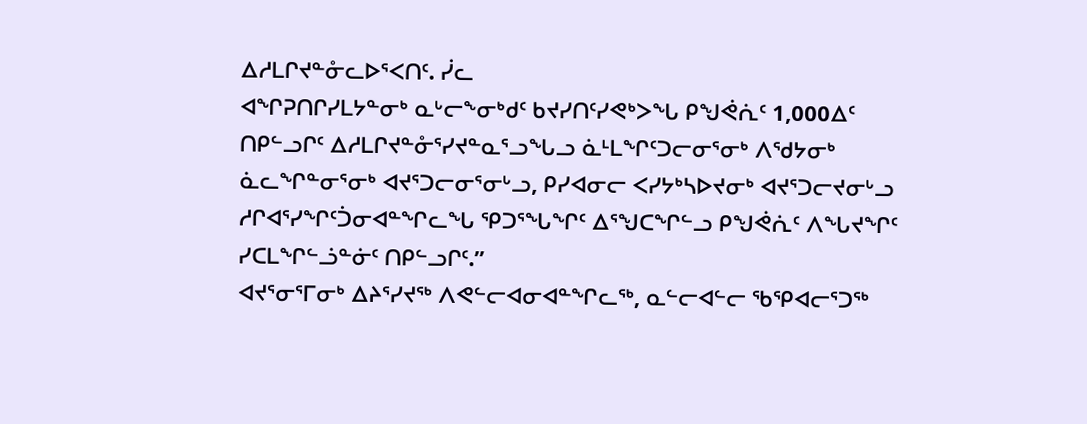ᐃᓱᒪᒋᔪᓐᓁᓚᐅᕐᐸᑎᑦ. ᓰᓚ
ᐊᖏᕈᑎᒋᓯᒪᔭᓐᓂᒃ ᓇᒡᓕᖕᓂᒃᑯᑦ ᑲᔪᓯᑎᑦᓯᕙᒃᐳᖓ ᑭᖑᕚᕇᑦ 1,000ᐃᑦ ᑎᑭᓪᓗᒋᑦ ᐃᓱᒪᒋᔪᓐᓁᕐᓯᔪᓐᓇᕐᓗᖓᓗ ᓈᒻᒪᖏᑦᑐᓕᓂᕐᓂᒃ ᐱᖁᔭᓂᒃ ᓈᓚᖏᓐᓂᕐᓂᒃ ᐊᔪᕐᑐᓕᓂᕐᓂᒡᓗ, ᑭᓯᐊᓂᓕ ᐸᓯᔭᒃᓴᐅᔪᓂᒃ ᐊᔪᕐᑐᓕᔪᓂᒡᓗ ᓱᒋᐊᕐᓯᖏᑦᑑᓂᐊᓐᖏᓚᖓ ᕿᑐᕐᖓᖏᑦ ᐃᕐᖑᑕᖏᓪᓗ ᑭᖑᕚᕇᑦ ᐱᖓᔪᖏᑦ ᓯᑕᒪᖏᓪᓘᓐᓃᑦ ᑎᑭᓪᓗᒋᑦ.”
ᐊᔪᕐᓂᕐᒥᓂᒃ ᐃᔨᕐᓯᔪᖅ ᐱᕙᓪᓕᐊᓂᐊᓐᖏᓚᖅ, ᓇᓪᓕᐊᓪᓕ ᖃᕿᐊᓕᕐᑐᖅ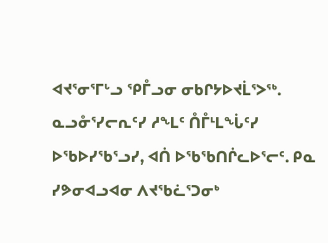ᐊᔪᕐᓂᕐᒥᒡᓗ ᕿᒤᓗᓂ ᓂᑲᒋᔭᐅᔪᒫᕐᐳᖅ.
ᓇᓗᓁᕐᓯᓕᕆᑦᓯ ᓱᖕᒪᑦ ᑍᒤᒻᒪᖔᑦᓯ ᐅᖃᐅᓯᖃᕐᓗᓯ, ᐊᑏ ᐅᖃᖃᑎᒌᓚᐅᕐᓕᑦ. ᑭᓇ ᓯᕗᓂᐊᓗᐊᓂ ᐱᔪᖃᓛᕐᑐᓂᒃ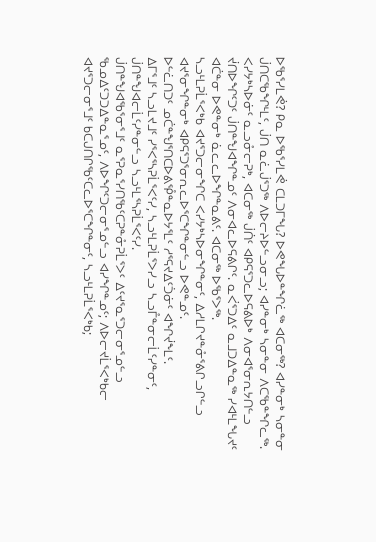ᐅᖃᕐᓯᒪᕚ? ᑭᓇ ᐅᖃᕐᓯᒪᕚ ᑕᒪᑐᒥᖓ? ᐅᕙᖓᐅᓐᖏᓛᖅ ᐊᑕᓂᖅ? ᐊᓯᓐᓂᒃ ᓴᓂᓐᓂ ᒎᑎᑕᖃᖏᒻᒪᑦ, ᒎᑎ ᓇᓛᒎᕐᑐᖅ ᐱᐅᓕᔨᐅᓪᓗᓂᓗ; ᐊᓯᓐᓂᒃ ᓴᓂᓐᓂ ᐱᑕᖃᓐᖏᓚᖅ.
ᐸᓯᔭᒃᓴᐅᓃᑦ ᓇᓗᓁᓕᕈᒃ, ᐊᑕᓂᖅ ᒎᑏᑦ ᐊᑭᕋᕐᑐᓚᐅᕋᕕᐅᒃ ᐱᓂᐊᕐᓂᕆᔭᑎᓪᓗ ᔫᑎᐅᖏᑦᑐᑦ ᒎᑎᓐᖑᐊᖏᓐᓄᑦ ᐱᓂᐊᓚᐅᕋᕕᒋᑦ. ᓇᐹᕐᑐᐃᑦ ᓇᒧᑐᐃᓐᓇᖅ ᓯᐊᒻᒪᖓᔪᑦ ᐊᑖᓐᓂ ᐅᕙᓐᓂᒃ ᓈᓚᓚᐅᖏᓐᓇᕕᑦ. ᐊᑕᓂᖅ ᐅᖃᕐᐳᖅ.
ᓴᓗᒻᒪᕈᒫᕐᐸᒃᑲ ᐊᔪᕐᑐᓕᓂᖏᑕ ᐸᓯᔭᒃᓴᐅᓂᖏᓐᓂᑦ, ᐃᓱᒪᒋᔪᓐᓁᕐᕕᒋᓗᒋᓪᓗ ᐊᔪᕐᓂᖏᓐᓂᒃ ᐊᑭᕋᕐᑐᕐᓂᕆᓚᐅᕐᑕᖏᓐᓂᓪᓗ ᐅᕙᓐᓄᑦ.
ᐅᓪᓛᑎᑐᑦ ᓄᑖᓐᖑᕐᑎᑕᐅᕕᕾᓐᓇᐅᔭᕐᒪᑦ ᓱᕐᕋᔪᐃᑦᑑᓃᑦ ᐊᖏᔫᖕᒪᑦ.
ᐃᒥᕐᒧᑦ ᓴᓗᒪᔪᒧᑦ ᓯᕐᐸᕐᓴᕈᒫᕐᐸᑦᓯ, ᓴᓗᒻᒪᕈᒫᕐᐳᓯᓗ ᓴᓗᒤᓐᓂᓕᒫᑦᓯᓐᓂᑦ, ᒎᑎᓐᖑᐊᓕᒫᑦᓯᓐᓂᓪᓗ ᓴᓗᒻᒪᕐᓴᕈᒫᕐᐸᑦᓯ.
ᒎᑎᓐᖑᐊᖃᕐᓂᕐᒧᑦ ᓇᕐᕈᓇᕐᓯᑎᖃᑦᑕᕈᓐᓁᕈᒫᕐᐳᑦ ᐃᑦᔪᕐᓇᕐᑐᓕᓂᕐᓄᓪᓗ ᖃᓄᐃᑦᑐᑐᐃᓐᓇᕐᓄᑦ, ᐱᐅᖏᑦᑐᓕᓂᕐᓄᓪᓗ ᐊᓯᖏᓐᓄᑦ; ᐱᐅᓕᔪᒫᕐᐸᒃᑲᓕ ᐊᔪᕐᑐᓕᓂᕐᒧᑦ ᑲᑕᒍᑎᒋᖃᑦᑕᓚᐅᕐᑕᖏᓐᓂᑦ, ᓴᓗᒻᒪᕈᒫᕐᐸᒃᑲ;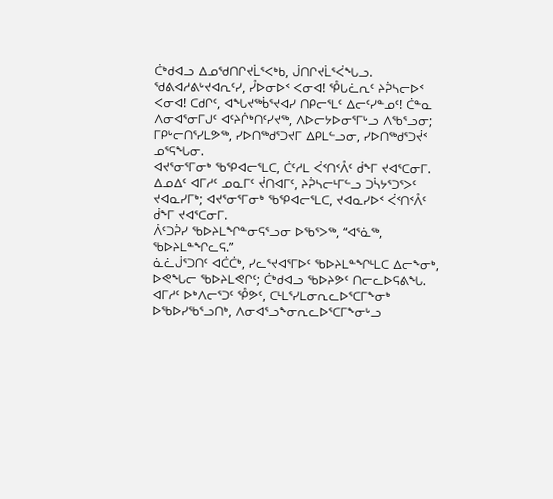ᑖᒃᑯᐊᓗ ᐃᓄᖁᑎᒋᔪᒫᕐᐸᒃᑲ, ᒎᑎᒋᔪᒫᕐᐹᖓᓗ.
ᖁᕕᐊᓱᕕᒡᔪᐊᕆᑦᓯ, ᓮᐅᓂᐅᑉ ᐸᓂᐊ! ᕾᒐᓛᕆᑦ ᔨᕉᓴᓕᐅᑉ ᐸᓂᐊ! ᑕᑯᒋᑦ, ᐊᖓᔪᖅᑳᕐᔪᐊᓯ ᑎᑭᓕᕐᒪᑦ ᐃᓕᑦᓯᓐᓄᑦ! ᑖᓐᓇ ᐱᓂᐊᕐᓂᒥᒍᑦ ᐊᑦᔨᒌᒃᑎᑦᓯᔪᖅ, ᐱᐅᓕᔭᐅᓂᕐᒥᒡᓗ ᐱᖃᕐᓗᓂ; ᒥᑭᒡᓕᑎᕐᓯᒪᕗᖅ, ᓯᐅᑎᖅᑯᕐᑐᔪᒥ ᐃᑭᒪᓪᓗᓂ, ᓯᐅᑎᖅᑯᕐᑐᔫᑉ ᓄᕐᕋᖓᓂ.
ᐊᔪᕐᓂᕐᒥᓂᒃ ᖃᕿᐊᓕᕐᒪᑕ, ᑖᑦᓱᒪ ᐹᑉᑎᑉᐰᑦ ᑰᖕᒥ ᔪᐊᕐᑕᓂᒥ.
ᐃᓄᐃᑦ ᐊᒥᓱᑦ ᓄᓇᒥᑦ ᔫᑎᐊᒥᑦ, ᔨᕉᓴᓕᒻᒥᓪᓗ ᑐᓵᔭᕐᑐᕐᐳᑦ ᔪᐊᓇᓯᒥᒃ; ᐊᔪᕐᓂᕐᒥᓂᒃ ᖃᕿᐊᓕᕐᒪᑕ, ᔪᐊᓇᓯᐅᑉ ᐹᑉᑎᑉᐰᑦ ᑰᖕᒥ ᔪᐊᕐᑕᓂᒥ.
ᐲᑦᑐᕉᓯ ᖃᐅᔨᒪᖏᓐᓂᕋᕐᓗᓂ ᐅᖃᕐᐳᖅ, “ᐊᕐᓈᖅ, ᖃᐅᔨᒪᓐᖏᓚᕋ.”
ᓈᓛᒎᕐᑐᑎᑦ ᐊᑖᑖᒃ, ᓯᓚᕐᔪᐊᕐᒥᐅᑦ ᖃᐅᔨᒪᓐᖏᒻᒪᑕ ᐃᓕᖕᓂᒃ, ᐅᕙᖓᓕ ᖃᐅᔨᒪᕙᒋᑦ; ᑖᒃᑯᐊᓗ ᖃᐅᔨᕗᑦ ᑎᓕᓚᐅᕋᕕᖓ.
ᐊᒥᓱᑦ ᐅᒃᐱᓕᕐᑐᑦ ᕾᕗᑦ, ᑕᒻᒪᕐᓯᒪᓂᕆᓚᐅᕐᑕᒥᖕᓂᒃ ᐅᖃᐅᓯᖃᕐᓗᑎᒃ, ᐱᓂᐊᕐᓗᖕᓂᕆᓚᐅᕐᑕᒥᖕᓂᒡᓗ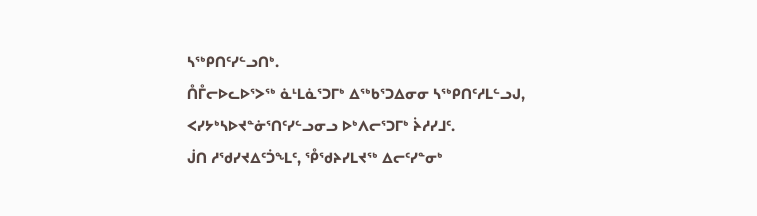ᓴᖅᑭᑎᑦᓯᓪᓗᑎᒃ.
ᑍᒤᓕᐅᓚᐅᕐᐳᖅ ᓈᒻᒪᓈᕐᑐᒥᒃ ᐃᖅᑲᕐᑐᐃᓂᓂ ᓴᖅᑭᑎᑦᓱᒪᓪᓗᒍ, ᐸᓯᔭᒃᓴᐅᔪᓐᓃᕐᑎᑦᓯᓪᓗᓂᓗ ᐅᒃᐱᓕᕐᑐᒥᒃ ᔩᓱᓯᒧᑦ.
ᒎᑎ ᓱᖁᓯᔪᐃᑦᑑᖕᒪᑦ, ᕾᖁᔨᓯᒪᔪᖅ ᐃᓕᑦᓯᓐᓂᒃ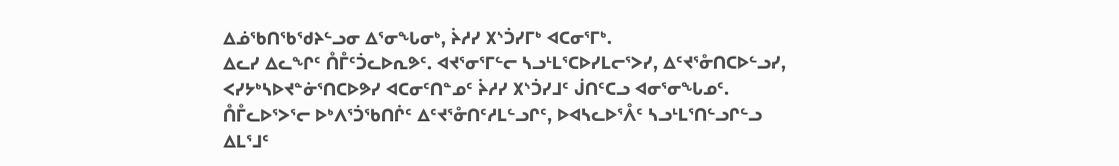ᐃᓅᖃᑎᖃᖁᔨᓪᓗᓂ ᐃᕐᓂᖓᓂᒃ, ᔩᓱᓯ ᙭ᔅᑑᓯᒥᒃ ᐊᑕᓂᕐᒥᒃ.
ᐃᓚᓯ ᐃᓚᖏᑦ ᑍᒤᑦᑑᓚᐅᕆᕗᑦ. ᐊᔪᕐᓂᕐᒥᓪᓕ ᓴᓗᒻᒪᕐᑕᐅᓯᒪᓕᕐᐳᓯ, ᐃᑦᔪᕐᓁᑎᑕᐅᓪᓗᓯ, ᐸᓯᔭᒃᓴᐅᔪᓐᓃᕐᑎᑕᐅᕗᓯ ᐊᑕᓂᑦᑎᓐᓄᑦ ᔩᓱᓯ ᙭ᔅᑑᓯᒧᑦ ᒎᑎᑦᑕᓗ ᐊᓂᕐᓂᖓᓄᑦ.
ᑍᒤᓚᐅᕐᐳᕐᓕ ᐅᒃᐱᕐᑑᖃᑎᒌᑦ ᐃᑦᔪᕐᓁᑎᑦᓱᒪᓪᓗᒋᑦ, ᐅᐊᓴᓚᐅᕐᐰᑦ ᓴᓗᒻᒪᕐᑎᓪᓗᒋᓪᓗ ᐃᒪᕐᒧᑦ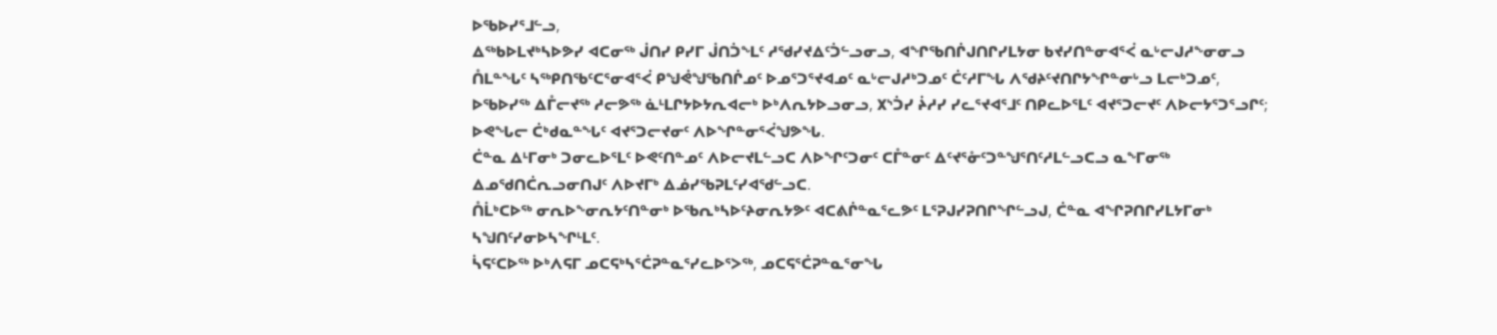ᐅᖃᐅᓯᕐᒧᓪᓗ,
ᐃᖅᑲᐅᒪᔪᒃᓴᐅᕗᓯ ᐊᑕᓂᖅ ᒎᑎᓯ ᑭᓯᒥ ᒎᑎᑑᖕᒪᑦ ᓱᖁᓯᔪᐃᑦᑑᓪᓗᓂᓗ, ᐊᖏᖃᑎᒌᒍᑎᒋᓯᒪᔭᓂ ᑲᔪᓯᑎᓐᓂᐊᕐᐹ ᓇᒡᓕᒍᓱᖕᓂᓂᓗ ᑍᒪᓐᖓᑦ ᓴᖅᑭᑎᖃᑦᑕᕐᓂᐊᕐᐹ ᑭᖑᕚᖑᖃᑎᒌᓄᑦ ᐅᓄᕐᑐᕐᔪᐊᓄᑦ ᓇᒡᓕᒍᓱᒃᑐᓄᑦ ᑖᑦᓱᒥᖓ ᐱᖁᔨᑦᔪᑎᒋᔭᖏᓐᓂᒡᓗ ᒪᓕᒃᑐᓄᑦ,
ᐅᖃᐅᓯᖅ ᐃᒤᓕᔪᖅ ᓱᓕᕗᖅ ᓈᒻᒪᒋᔭᐅᔭᕆᐊᓕᒃ ᐅᒃᐱᕆᔭᐅᓗᓂᓗ, ᙭ᔅᑑᓯ ᔩᓱᓯ ᓯᓚᕐᔪᐊᕐᒧᑦ ᑎᑭᓚᐅᕐᒪᑦ ᐊᔪᕐᑐᓕᔪᑦ ᐱᐅᓕᔭᕐᑐᕐᓗᒋᑦ; ᐅᕙᖓᓕ ᑖᒃᑯᓇᓐᖓᑦ ᐊᔪᕐᑐᓕᔪᓂᑦ ᐱᐅᖏᓐᓂᕐᐹᖑᕗᖓ.
ᑖᓐᓇ ᐃᒻᒥᓂᒃ ᑐᓂᓚᐅᕐᒪᑦ ᐅᕙᑦᑎᓐᓄᑦ ᐱᐅᓕᔪᒪᓪᓗᑕ ᐱᐅᖏᑦᑐᓂᑦ ᑕᒤᓐᓂᑦ ᐃᑦᔪᕐᓁᑦᑐᓐᖑᕐᑎᑦᓱᒪᓪᓗᑕᓗ ᓇᖕᒥᓂᖅ ᐃᓄᖁᑎᑖᕆᓗᓂᑎᒍᑦ ᐱᐅᔪᒥᒃ ᐃᓅᓯᖃᕈᒪᑦᓯᐊᖁᓪᓗᑕ.
ᑍᒫᒃᑕᐅᖅ ᓂᕆᐅᖕᓂᕆᔭᑦᑎᓐᓂᒃ ᐅᖃᕆᒃᓴᐅᑦᔨᓂᕆᔭᕗᑦ ᐊᑕᕕᒌᓐᓇᕐᓚᕗᑦ ᒪᕐᕈᒍᓯᕈᑎᒋᖏᓪᓗᒍ, ᑖᓐᓇ ᐊᖏᕈᑎᒋᓯᒪᔭᒥᓂᒃ ᓴᖑᑎᑦᓯᓂᐅᓴᖏᒻᒪᑦ.
ᓵᕋᑦᑕᐅᖅ ᐅᒃᐱᕋᒥ ᓄᑕᕋᒃᓴᕐᑖᕈᓐᓇᕐᓯᓚᐅᕐᐳᖅ, ᓄᑕᕋᕐᑖᕈᓐᓇᕐᓂᖓ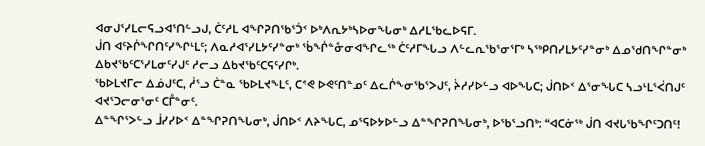ᐊᓂᒍᕐᓯᒪᓕᕋᓗᐊᕐᑎᓪᓗᒍ, ᑖᑦᓱᒪ ᐊᖏᕈᑎᖃᕐᑑᑉ ᐅᒃᐱᕆᔭᒃᓴᐅᓂᖓᓂᒃ ᐃᓱᒪᖃᓚᐅᕋᒥ.
ᒎᑎ ᐊᑦᔨᒌᖏᑎᑦᓯᖏᒻᒪᑦ; ᐱᓇᓱᐊᕐᓯᒪᔭᑦᓯᓐᓂᒃ ᖄᖐᓐᓁᓂᐊᖏᓚᖅ ᑖᑦᓱᒥᖓᓗ ᐱᓪᓚᕆᖃᕐᓂᕐᒥᒃ ᓴᖅᑭᑎᓯᒪᔭᑦᓯᓐᓂᒃ ᐃᓄᖁᑎᖏᓐᓂᒃ ᐃᑲᔪᖃᑦᑕᕐᓯᒪᓂᑦᓯᒍᑦ ᓱᓕᓗ ᐃᑲᔪᖃᑦᑕᕋᑦᓯᒋᒃ.
ᖃᐅᒪᔪᒥᓕ ᐃᓅᒍᑦᑕ, ᓲᕐᓗ ᑖᓐᓇ ᖃᐅᒪᔪᖕᒪᑦ, ᑕᕝᕙ ᐅᕙᑦᑎᓐᓄᑦ ᐃᓚᒌᖕᓂᖃᕐᐳᒍᑦ, ᔩᓱᓯᐅᓪᓗ ᐊᐅᖓᑕ; ᒎᑎᐅᑉ ᐃᕐᓂᖓᑕ ᓴᓗᒻᒪᕐᐹᑎᒍᑦ ᐊᔪᕐᑐᓕᓂᕐᓂᑦ ᑕᒤᓐᓂᑦ.
ᐃᓐᖏᕐᐳᓪᓗ ᒨᓯᓯᐅᑉ ᐃᓐᖏᕈᑎᖓᓂᒃ, ᒎᑎᐅᑉ ᐱᔨᖓᑕ, ᓄᕐᕋᐅᔭᐅᓪᓗ ᐃᓐᖏᕈᑎᖓᓂᒃ, ᐅᖃᕐᓗᑎᒃ: “ᐊᑕᓃᖅ ᒎᑎ ᐊᔪᒐᖃᖏᑦᑐᑎᑦ!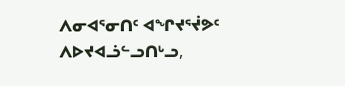ᐱᓂᐊᕐᓂᑎᑦ ᐊᖏᔪᕐᔫᕗᑦ ᐱᐅᔪᐊᓘᓪᓗᑎᒡᓗ,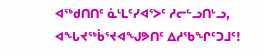ᐊᖅᑯᑎᑎᑦ ᓈᒻᒪᑦᓯᐊᕐᐳᑦ ᓱᓕᓪᓗᑎᒡᓗ, ᐊᖓᔪᖅᑳᕐᔪᐊᖑᕗᑎᑦ ᐃᓱᖃᖏᑦᑐᒧᑦ!